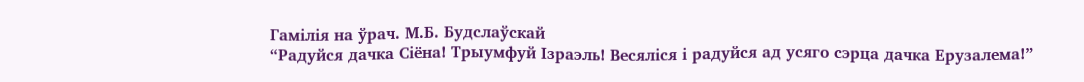Гамілія на ўрач. М.Б. Будслаўскай
“Радуйся дачка Сіёна! Трыумфуй Ізраэль! Весяліся і радуйся ад усяго сэрца дачка Ерузалема!”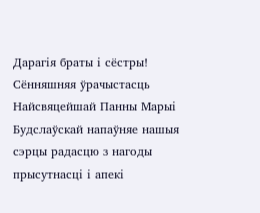Дарагія браты і сёстры!
Сённяшняя ўрачыстасць Найсвяцейшай Панны Марыі Будслаўскай напаўняе нашыя сэрцы радасцю з нагоды прысутнасці і апекі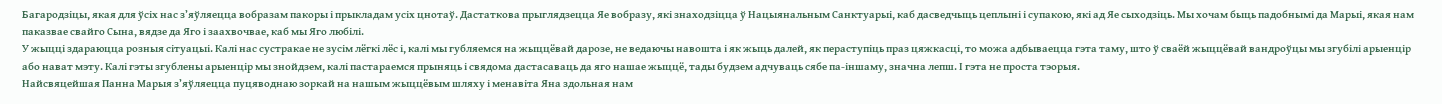Багародзіцы, якая для ўсіх нас з’яўляецца вобразам пакоры і прыкладам усіх цнотаў. Дастаткова прыглядзецца Яе вобразу, які знаходзіцца ў Нацыянальным Санктуарыі, каб дасведчыць цеплыні і супакою, які ад Яе сыходзіць. Мы хочам быць падобнымі да Марыі, якая нам паказвае свайго Сына, вядзе да Яго і заахвочвае, каб мы Яго любілі.
У жыцці здараюцца розныя сітуацыі. Калі нас сустракае не зусім лёгкі лёс і, калі мы губляемся на жыццёвай дарозе, не ведаючы навошта і як жыць далей, як пераступіць праз цяжкасці, то можа адбываецца гэта таму, што ў сваёй жыццёвай вандроўцы мы згубілі арыенцір або нават мэту. Калі гэты згублены арыенцір мы знойдзем, калі пастараемся прыняць і свядома дастасаваць да яго нашае жыццё, тады будзем адчуваць сябе па-іншаму, значна лепш. І гэта не проста тэорыя.
Найсвяцейшая Панна Марыя з’яўляецца пуцяводнаю зоркай на нашым жыццёвым шляху і менавіта Яна здольная нам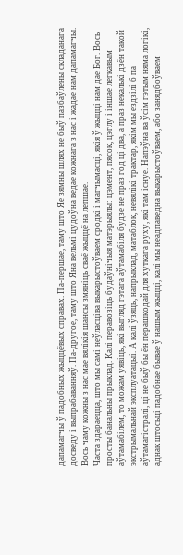дапамагчы ў падобных жыццёвых справах. Па-першае, таму што Яе зямны шлях не быў пазбаўлены складанага досведу і выпрабаванняў. Па-другое, таму што Яна вельмі цудоўна ведае кожнага з нас і жадае нам дапамагчы. Вось чаму кожны з нас мае вялікія шансы змяніць сваё жыццё на лепшае.
Часта здараецца, што мы самі неўласціва выкарыстоўваем сродкі і магчымасці, якія ў жыцці нам дае Бог. Вось просты банальны прыклад. Калі перавозіць будаўнічыя матэрыялы: цэмент, пясок, цэглу і іншае легкавым аўтамабілем, то можам уявіць, які выгляд гэтага аўтамабіля будзе не праз год ці два, а праз некалькі дзён такой экстрымальнай эксплуатацыі. А калі ўзяць, напрыклад, матаблок, невялікі трактар, якім мы ездзілі б па аўтамагістралі, ці не быў бы ён перашкодай для хуткага руху, які там існуе. Напэўна ва ўсім гэтым няма логікі, аднак штосьці падобнае бывае ў нашым жыцці, калі мы неадпаведна выкарыстоўваем, або занядбоўваем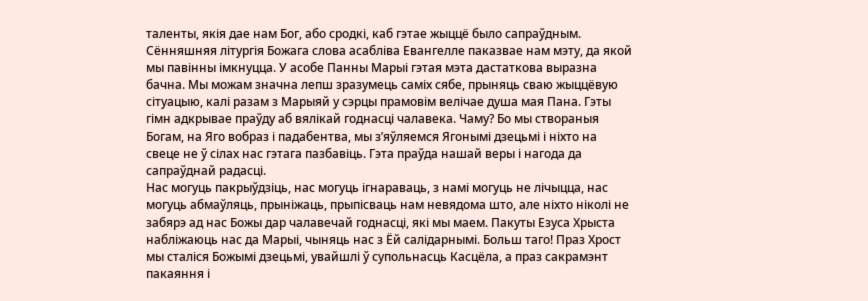таленты, якія дае нам Бог, або сродкі, каб гэтае жыццё было сапраўдным.
Сённяшняя літургія Божага слова асабліва Евангелле паказвае нам мэту, да якой мы павінны імкнуцца. У асобе Панны Марыі гэтая мэта дастаткова выразна бачна. Мы можам значна лепш зразумець саміх сябе, прыняць сваю жыццёвую сітуацыю, калі разам з Марыяй у сэрцы прамовім велічае душа мая Пана. Гэты гімн адкрывае праўду аб вялікай годнасці чалавека. Чаму? Бо мы створаныя Богам, на Яго вобраз і падабентва, мы з’яўляемся Ягонымі дзецьмі і ніхто на свеце не ў сілах нас гэтага пазбавіць. Гэта праўда нашай веры і нагода да сапраўднай радасці.
Нас могуць пакрыўдзіць, нас могуць ігнараваць, з намі могуць не лічыцца, нас могуць абмаўляць, прыніжаць, прыпісваць нам невядома што, але ніхто ніколі не забярэ ад нас Божы дар чалавечай годнасці, які мы маем. Пакуты Езуса Хрыста набліжаюць нас да Марыі, чыняць нас з Ёй салідарнымі. Больш таго! Праз Хрост мы сталіся Божымі дзецьмі, увайшлі ў супольнасць Касцёла, а праз сакрамэнт пакаяння і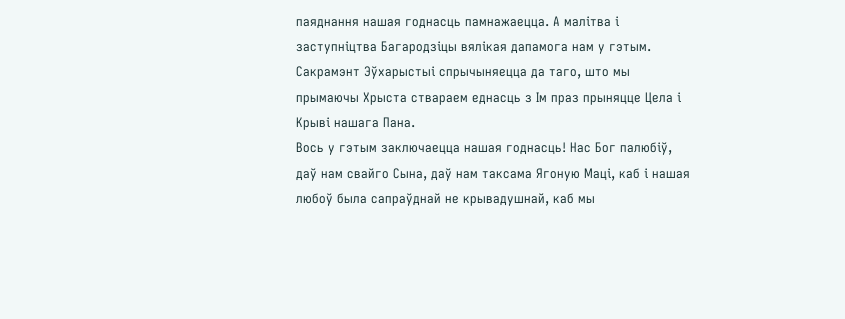паяднання нашая годнасць памнажаецца. А малітва і заступніцтва Багародзіцы вялікая дапамога нам у гэтым. Сакрамэнт Эўхарыстыі спрычыняецца да таго, што мы прымаючы Хрыста ствараем еднасць з Ім праз прыняцце Цела і Крыві нашага Пана.
Вось у гэтым заключаецца нашая годнасць! Нас Бог палюбіў, даў нам свайго Сына, даў нам таксама Ягоную Маці, каб і нашая любоў была сапраўднай не крывадушнай, каб мы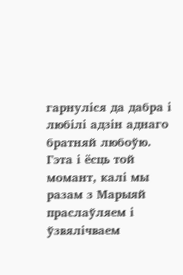гарнуліся да дабра і любілі адзін аднаго братняй любоўю. Гэта і ёсць той момант, калі мы разам з Марыяй праслаўляем і ўзвялічваем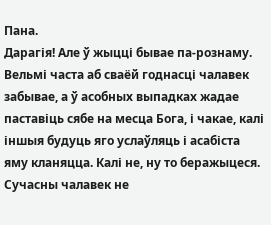Пана.
Дарагія! Але ў жыцці бывае па-рознаму. Вельмі часта аб сваёй годнасці чалавек забывае, а ў асобных выпадках жадае паставіць сябе на месца Бога, і чакае, калі іншыя будуць яго услаўляць і асабіста яму кланяцца. Калі не, ну то беражыцеся. Сучасны чалавек не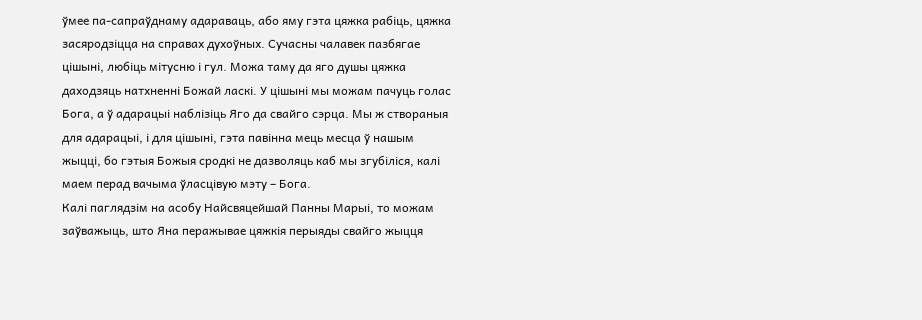ўмее па-сапраўднаму адараваць, або яму гэта цяжка рабіць, цяжка засяродзіцца на справах духоўных. Сучасны чалавек пазбягае цішыні, любіць мітусню і гул. Можа таму да яго душы цяжка даходзяць натхненні Божай ласкі. У цішыні мы можам пачуць голас Бога, а ў адарацыі наблізіць Яго да свайго сэрца. Мы ж створаныя для адарацыі, і для цішыні, гэта павінна мець месца ў нашым жыцці, бо гэтыя Божыя сродкі не дазволяць каб мы згубіліся, калі маем перад вачыма ўласцівую мэту – Бога.
Калі паглядзім на асобу Найсвяцейшай Панны Марыі, то можам заўважыць, што Яна перажывае цяжкія перыяды свайго жыцця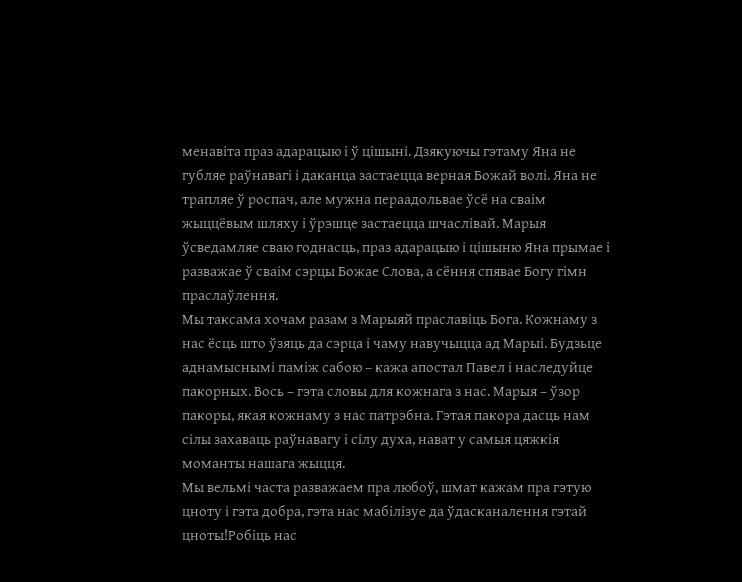менавіта праз адарацыю і ў цішыні. Дзякуючы гэтаму Яна не губляе раўнавагі і даканца застаецца верная Божай волі. Яна не трапляе ў роспач, але мужна пераадольвае ўсё на сваім жыццёвым шляху і ўрэшце застаецца шчаслівай. Марыя ўсведамляе сваю годнасць, праз адарацыю і цішыню Яна прымае і разважае ў сваім сэрцы Божае Слова, а сёння спявае Богу гімн праслаўлення.
Мы таксама хочам разам з Марыяй праславіць Бога. Кожнаму з нас ёсць што ўзяць да сэрца і чаму навучыцца ад Марыі. Будзьце аднамыснымі паміж сабою – кажа апостал Павел і наследуйце пакорных. Вось – гэта словы для кожнага з нас. Марыя – ўзор пакоры, якая кожнаму з нас патрэбна. Гэтая пакора дасць нам сілы захаваць раўнавагу і сілу духа, нават у самыя цяжкія моманты нашага жыцця.
Мы вельмі часта разважаем пра любоў, шмат кажам пра гэтую цноту і гэта добра, гэта нас мабілізуе да ўдасканалення гэтай цноты!Робіць нас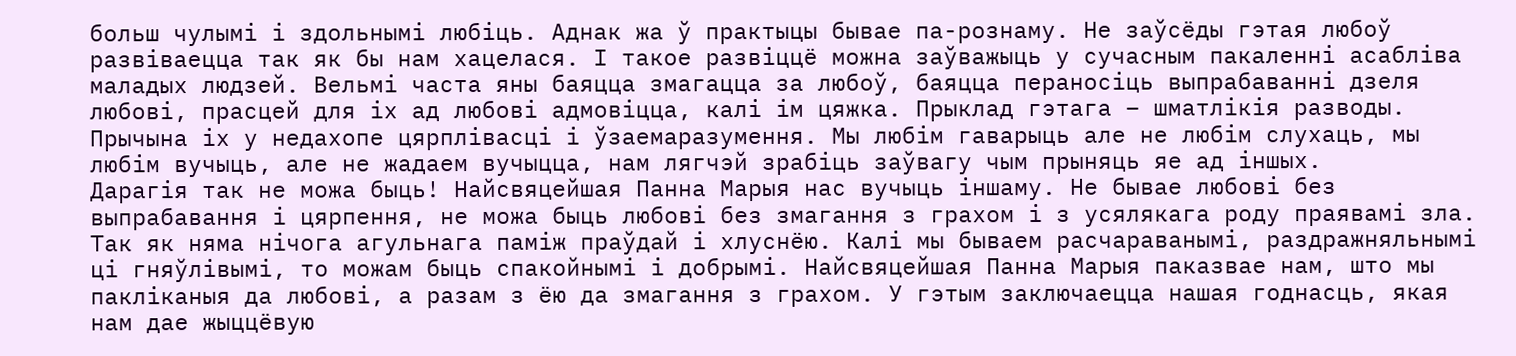больш чулымі і здольнымі любіць. Аднак жа ў практыцы бывае па-рознаму. Не заўсёды гэтая любоў развіваецца так як бы нам хацелася. І такое развіццё можна заўважыць у сучасным пакаленні асабліва маладых людзей. Вельмі часта яны баяцца змагацца за любоў, баяцца пераносіць выпрабаванні дзеля любові, прасцей для іх ад любові адмовіцца, калі ім цяжка. Прыклад гэтага – шматлікія разводы. Прычына іх у недахопе цярплівасці і ўзаемаразумення. Мы любім гаварыць але не любім слухаць, мы любім вучыць, але не жадаем вучыцца, нам лягчэй зрабіць заўвагу чым прыняць яе ад іншых.
Дарагія так не можа быць! Найсвяцейшая Панна Марыя нас вучыць іншаму. Не бывае любові без выпрабавання і цярпення, не можа быць любові без змагання з грахом і з усялякага роду праявамі зла. Так як няма нічога агульнага паміж праўдай і хлуснёю. Калі мы бываем расчараванымі, раздражняльнымі ці гняўлівымі, то можам быць спакойнымі і добрымі. Найсвяцейшая Панна Марыя паказвае нам, што мы пакліканыя да любові, а разам з ёю да змагання з грахом. У гэтым заключаецца нашая годнасць, якая нам дае жыццёвую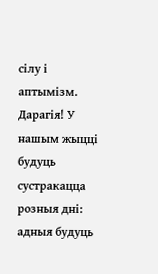сілу і аптымізм.
Дарагія! У нашым жыцці будуць сустракацца розныя дні: адныя будуць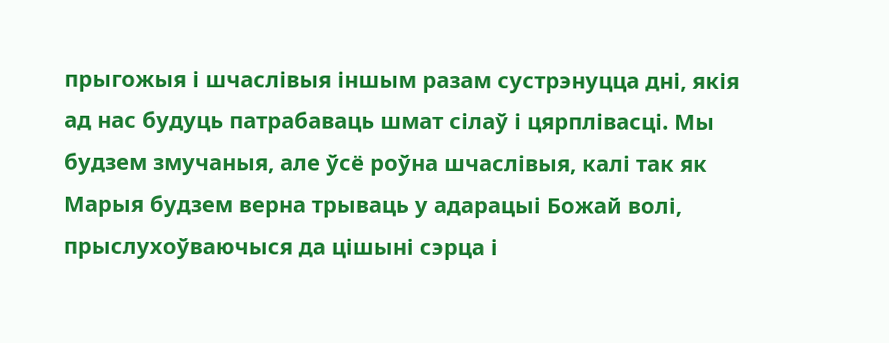прыгожыя і шчаслівыя іншым разам сустрэнуцца дні, якія ад нас будуць патрабаваць шмат сілаў і цярплівасці. Мы будзем змучаныя, але ўсё роўна шчаслівыя, калі так як Марыя будзем верна трываць у адарацыі Божай волі, прыслухоўваючыся да цішыні сэрца і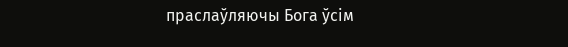праслаўляючы Бога ўсім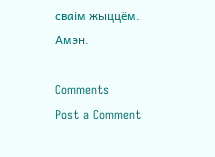сваім жыццём. Амэн.

Comments
Post a Comment